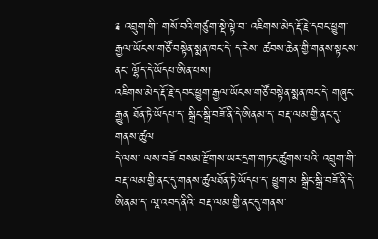༉ འབྲུག་གི་ གསོ་བའི་གཙུག་སྡེ་ལྟེ་བ་ འཇིགས་མེད་རྡོ་རྗེ་དབང་ཕྱུག་རྒྱལ་ཡོངས་གཙོ་བསྟེན་སྨན་ཁང་དེ་ ད་རེས་ ཚབས་ཆེན་གྱི་གནས་སྟངས་ནང་ ལྷོད་དེ་ཡོདཔ་ཨིན་པས།
འཇིགས་མེད་རྡོ་རྗེ་དབང་ཕྱུག་རྒྱལ་ཡོངས་གཙོ་བསྟེན་སྨན་ཁང་དེ་ གཞུང་རྒྱུན ཐོན་ཏེ་ཡོདཔ་ད་ སྒྲིང་སྒྲི་བཟོ་ནི་དེ་ཨིནམ་ད་ བརྡ་ལམ་གྱི་ནང་དུ་གནས་ཚུལ
དེ་ལས་ ལས་བཟོ བསམ་རྫོགས་ཡར་དྲག་གཏང་ཚུགས་པའི་ འབྲུག་གི་ བརྡ་ལམ་གྱི་ནང་དུ་གནས་ཚུལཐོན་ཏེ་ཡོདཔ་ད་ ཕྱུག་མ སྒྲིང་སྒྲི་བཟོ་ནི་དེ་ཨིནམ་ད་ ལཱ་འབད་ནིའི་ བརྡ་ལམ་གྱི་ནང་དུ་གནས་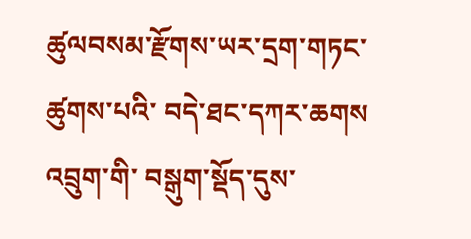ཚུལབསམ་རྫོགས་ཡར་དྲག་གཏང་ཚུགས་པའི་ བདེ་ཐང་དཀར་ཆགས འབྲུག་གི་ བསྒུག་སྡོད་དུས་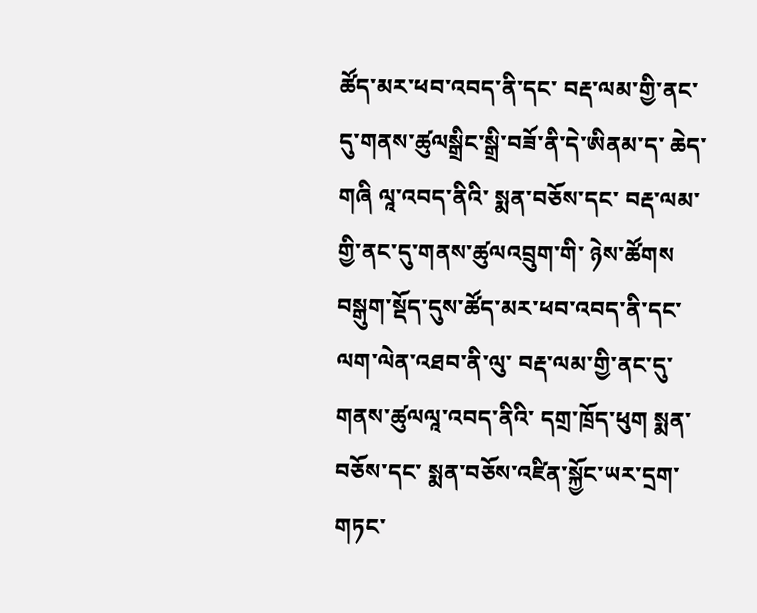ཚོད་མར་ཕབ་འབད་ནི་དང་ བརྡ་ལམ་གྱི་ནང་དུ་གནས་ཚུལསྒྲིང་སྒྲི་བཟོ་ནི་དེ་ཨིནམ་ད་ ཆེད་གཞི ལཱ་འབད་ནིའི་ སྨན་བཅོས་དང་ བརྡ་ལམ་གྱི་ནང་དུ་གནས་ཚུལའབྲུག་གི་ ཉེས་ཚོགས བསྒུག་སྡོད་དུས་ཚོད་མར་ཕབ་འབད་ནི་དང་ ལག་ལེན་འཐབ་ནི་ལུ་ བརྡ་ལམ་གྱི་ནང་དུ་གནས་ཚུལལཱ་འབད་ནིའི་ དགྲ་ཁྲོད་ཕུག སྨན་བཅོས་དང་ སྨན་བཅོས་འཛིན་སྐྱོང་ཡར་དྲག་གཏང་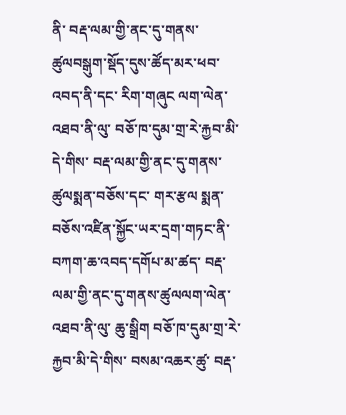ནི་ བརྡ་ལམ་གྱི་ནང་དུ་གནས་ཚུལབསྒུག་སྡོད་དུས་ཚོད་མར་ཕབ་འབད་ནི་དང་ རིག་གཞུང ལག་ལེན་འཐབ་ནི་ལུ་ བཅོ་ཁ་དུམ་གྲ་རེ་རྐྱབ་མི་དེ་གིས་ བརྡ་ལམ་གྱི་ནང་དུ་གནས་ཚུལསྨན་བཅོས་དང་ གར་རྩལ སྨན་བཅོས་འཛིན་སྐྱོང་ཡར་དྲག་གཏང་ནི་ བཀག་ཆ་འབད་དགོཔ་མ་ཚད་ བརྡ་ལམ་གྱི་ནང་དུ་གནས་ཚུལལག་ལེན་འཐབ་ནི་ལུ་ ཆུ་སྒྲིག བཅོ་ཁ་དུམ་གྲ་རེ་རྐྱབ་མི་དེ་གིས་ བསམ་འཆར་ཚུ་ བརྡ་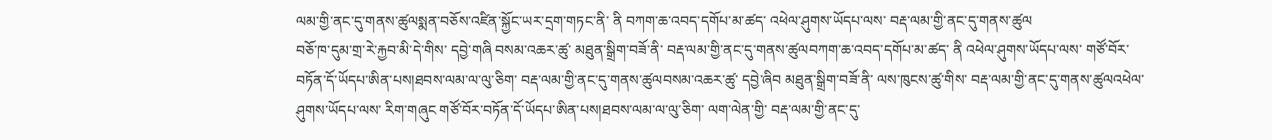ལམ་གྱི་ནང་དུ་གནས་ཚུལསྨན་བཅོས་འཛིན་སྐྱོང་ཡར་དྲག་གཏང་ནི་ ནི བཀག་ཆ་འབད་དགོཔ་མ་ཚད་ འཕེལ་ཤུགས་ཡོདཔ་ལས་ བརྡ་ལམ་གྱི་ནང་དུ་གནས་ཚུལ
བཅོ་ཁ་དུམ་གྲ་རེ་རྐྱབ་མི་དེ་གིས་ དབྱེ་གཞི བསམ་འཆར་ཚུ་ མཐུན་སྒྲིག་བཟོ་ནི་ བརྡ་ལམ་གྱི་ནང་དུ་གནས་ཚུལབཀག་ཆ་འབད་དགོཔ་མ་ཚད་ ནི འཕེལ་ཤུགས་ཡོདཔ་ལས་ གཙོ་བོར་བཏོན་དོ་ཡོདཔ་ཨིན་པས།ཐབས་ལམ་ལ་ལུ་ཅིག་ བརྡ་ལམ་གྱི་ནང་དུ་གནས་ཚུལབསམ་འཆར་ཚུ་ དབྱེ་ཞིབ མཐུན་སྒྲིག་བཟོ་ནི་ ལས་ཁུངས་ཚུ་གིས་ བརྡ་ལམ་གྱི་ནང་དུ་གནས་ཚུལའཕེལ་ཤུགས་ཡོདཔ་ལས་ རིག་གཞུང གཙོ་བོར་བཏོན་དོ་ཡོདཔ་ཨིན་པས།ཐབས་ལམ་ལ་ལུ་ཅིག་ ལག་ལེན་གྱི་ བརྡ་ལམ་གྱི་ནང་དུ་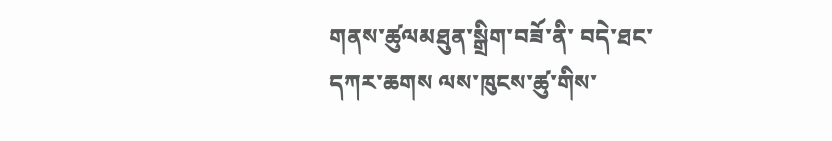གནས་ཚུལམཐུན་སྒྲིག་བཟོ་ནི་ བདེ་ཐང་དཀར་ཆགས ལས་ཁུངས་ཚུ་གིས་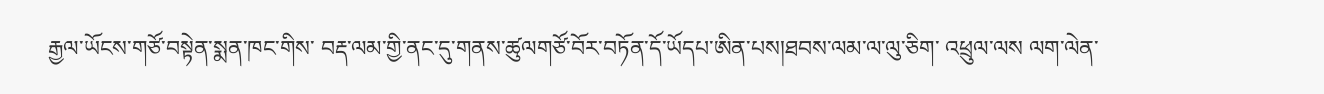རྒྱལ་ཡོངས་གཙོ་བསྟེན་སྨན་ཁང་གིས་ བརྡ་ལམ་གྱི་ནང་དུ་གནས་ཚུལགཙོ་བོར་བཏོན་དོ་ཡོདཔ་ཨིན་པས།ཐབས་ལམ་ལ་ལུ་ཅིག་ འཕྲུལ་ལས ལག་ལེན་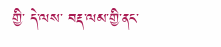གྱི་ དེ་ལས་ བརྡ་ལམ་གྱི་ནང་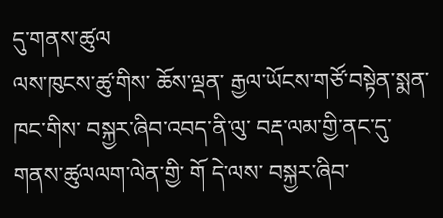དུ་གནས་ཚུལ
ལས་ཁུངས་ཚུ་གིས་ ཆོས་ལྡན་ རྒྱལ་ཡོངས་གཙོ་བསྟེན་སྨན་ཁང་གིས་ བསྐྱར་ཞིབ་འབད་ནི་ལུ་ བརྡ་ལམ་གྱི་ནང་དུ་གནས་ཚུལལག་ལེན་གྱི་ གོ དེ་ལས་ བསྐྱར་ཞིབ་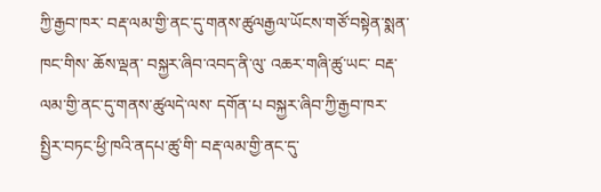ཀྱི་རྒྱབ་ཁར་ བརྡ་ལམ་གྱི་ནང་དུ་གནས་ཚུལརྒྱལ་ཡོངས་གཙོ་བསྟེན་སྨན་ཁང་གིས་ ཆོས་ལྡན་ བསྐྱར་ཞིབ་འབད་ནི་ལུ་ འཆར་གཞི་ཚུ་ཡང་ བརྡ་ལམ་གྱི་ནང་དུ་གནས་ཚུལདེ་ལས་ དགོན་པ བསྐྱར་ཞིབ་ཀྱི་རྒྱབ་ཁར་ སྤྱིར་བཏང་ཕྱི་ཁའི་ནདཔ་ཚུ་གི་ བརྡ་ལམ་གྱི་ནང་དུ་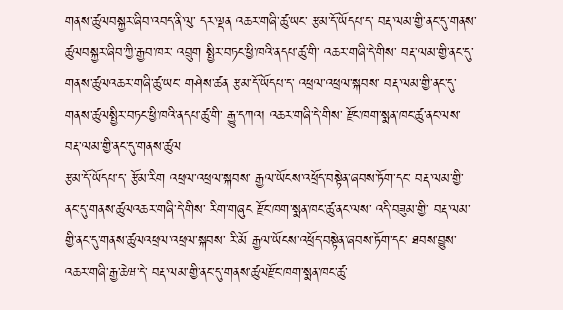གནས་ཚུལབསྐྱར་ཞིབ་འབད་ནི་ལུ་ དར་ལྡན འཆར་གཞི་ཚུ་ཡང་ རྩམ་དོ་ཡོདཔ་ད་ བརྡ་ལམ་གྱི་ནང་དུ་གནས་ཚུལབསྐྱར་ཞིབ་ཀྱི་རྒྱབ་ཁར་ འབྲུག སྤྱིར་བཏང་ཕྱི་ཁའི་ནདཔ་ཚུ་གི་ འཆར་གཞི་དེ་གིས་ བརྡ་ལམ་གྱི་ནང་དུ་གནས་ཚུལའཆར་གཞི་ཚུ་ཡང་ གཤེས་ཚན རྩམ་དོ་ཡོདཔ་ད་ འཕྲལ་འཕྲལ་སྐབས་ བརྡ་ལམ་གྱི་ནང་དུ་གནས་ཚུལསྤྱིར་བཏང་ཕྱི་ཁའི་ནདཔ་ཚུ་གི་ རྒྱུ་དཀའ། འཆར་གཞི་དེ་གིས་ རྫོང་ཁག་སྨན་ཁང་ཚུ་ནང་ལས་ བརྡ་ལམ་གྱི་ནང་དུ་གནས་ཚུལ
རྩམ་དོ་ཡོདཔ་ད་ རྩོམ་རིག འཕྲལ་འཕྲལ་སྐབས་ རྒྱལ་ཡོངས་འཕྲོད་བསྟེན་ཞབས་ཏོག་དང་ བརྡ་ལམ་གྱི་ནང་དུ་གནས་ཚུལའཆར་གཞི་དེ་གིས་ རིག་གཞུང རྫོང་ཁག་སྨན་ཁང་ཚུ་ནང་ལས་ འདི་བཟུམ་གྱི་ བརྡ་ལམ་གྱི་ནང་དུ་གནས་ཚུལའཕྲལ་འཕྲལ་སྐབས་ རི་མོ རྒྱལ་ཡོངས་འཕྲོད་བསྟེན་ཞབས་ཏོག་དང་ ཐབས་བྱུས་འཆར་གཞི་རྒྱ་ཆེཝ་དེ་ བརྡ་ལམ་གྱི་ནང་དུ་གནས་ཚུལརྫོང་ཁག་སྨན་ཁང་ཚུ་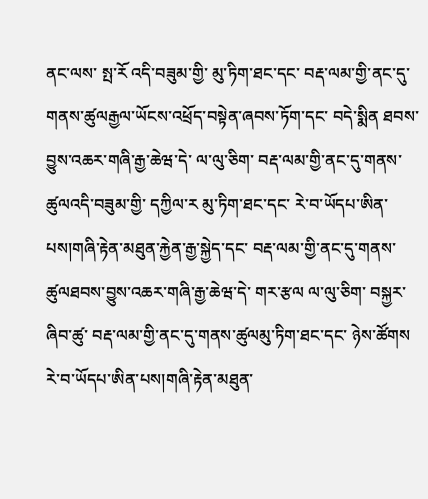ནང་ལས་ སྤ་རོ འདི་བཟུམ་གྱི་ མུ་ཏིག་ཐང་དང་ བརྡ་ལམ་གྱི་ནང་དུ་གནས་ཚུལརྒྱལ་ཡོངས་འཕྲོད་བསྟེན་ཞབས་ཏོག་དང་ བདེ་སྨིན ཐབས་བྱུས་འཆར་གཞི་རྒྱ་ཆེཝ་དེ་ ལ་ལུ་ཅིག་ བརྡ་ལམ་གྱི་ནང་དུ་གནས་ཚུལའདི་བཟུམ་གྱི་ དཀྱིལ་ར མུ་ཏིག་ཐང་དང་ རེ་བ་ཡོདཔ་ཨིན་པས།གཞི་རྟེན་མཐུན་རྐྱེན་རྒྱ་སྐྱེད་དང་ བརྡ་ལམ་གྱི་ནང་དུ་གནས་ཚུལཐབས་བྱུས་འཆར་གཞི་རྒྱ་ཆེཝ་དེ་ གར་རྩལ ལ་ལུ་ཅིག་ བསྐྱར་ཞིབ་ཚུ་ བརྡ་ལམ་གྱི་ནང་དུ་གནས་ཚུལམུ་ཏིག་ཐང་དང་ ཉེས་ཚོགས རེ་བ་ཡོདཔ་ཨིན་པས།གཞི་རྟེན་མཐུན་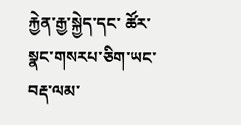རྐྱེན་རྒྱ་སྐྱེད་དང་ ཚོར་སྣང་གསརཔ་ཅིག་ཡང་ བརྡ་ལམ་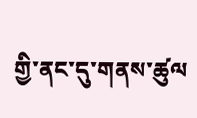གྱི་ནང་དུ་གནས་ཚུལ